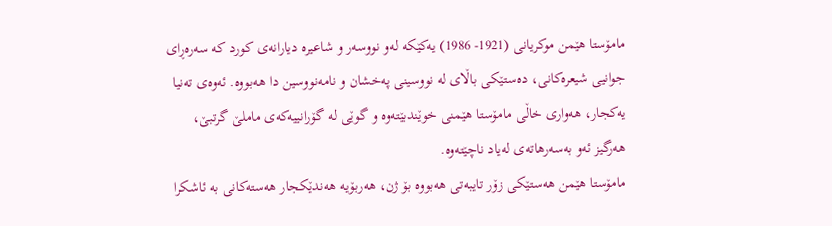مامۆستا هێمن موكریانی (1921- 1986) یەکێکە لەو نووسەر و شاعیرە دیارانەی کورد کە سەرەڕای جوانیی شیعرەکانی، دەستێکی باڵای لە نووسینی پەخشان و نامەنووسین دا هەبووە. ئەوەی تەنیا یەکجار، هەواری خاڵی مامۆستا هێمنی خوێندبێتەوە و گوێی لە گۆرانییەکەی ماملێ گرتبێ، هەرگیز ئەو بەسەرهاتەی لەیاد ناچێتەوە.
مامۆستا هێمن هەستێکی زۆر تایبەتی هەبووە بۆ ژن، هەربۆیە هەندێکجار هەستەکانی بە ئاشکرا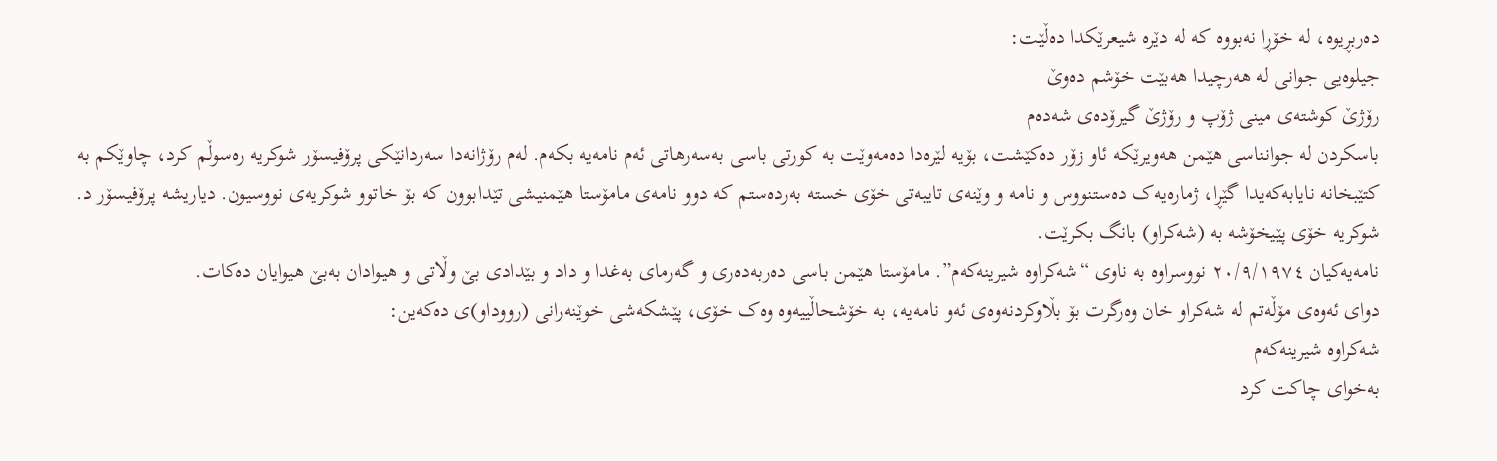دەربڕیوە، لە خۆڕا نەبووە کە لە دێرە شیعرێکدا دەڵێت:
جیلوەیی جوانی لە هەرچیدا هەبێت خۆشم دەوێ
رۆژێ کوشتەی مینی ژۆپ و رۆژێ گیرۆدەی شەدەم
باسکردن لە جوانناسی هێمن هەویرێکە ئاو زۆر دەکێشت، بۆیە لێرەدا دەمەوێت بە کورتی باسی بەسەرهاتی ئەم نامەیە بکەم. لەم رۆژانەدا سەردانێکی پرۆفیسۆر شوکریە رەسوڵم کرد، چاوێکم بە کتێبخانە نایابەکەیدا گێڕا، ژمارەیەک دەستنووس و نامە و وێنەی تایبەتی خۆی خستە بەردەستم کە دوو نامەی مامۆستا هێمنیشی تێدابوون کە بۆ خاتوو شوکریەی نووسیون. دیاریشە پرۆفیسۆر د. شوكریە خۆی پێیخۆشە بە (شەکراو) بانگ بكرێت.
نامەیەکیان ٢٠/٩/١٩٧٤ نووسراوە بە ناوی “شەکراوە شیرینەکەم”. مامۆستا هێمن باسی دەربەدەری و گەرمای بەغدا و داد و بێدادی بێ وڵاتی و هیوادان بەبێ هیوایان دەکات.
دوای ئەوەی مۆڵەتم لە شەکراو خان وەرگرت بۆ بڵاوکردنەوەی ئەو نامەیە، بە خۆشحاڵییەوە وەک خۆی، پێشکەشی خوێنەرانی (رووداو)ی دەکەین:
شەکراوە شیرینەکەم
بەخوای چاکت کرد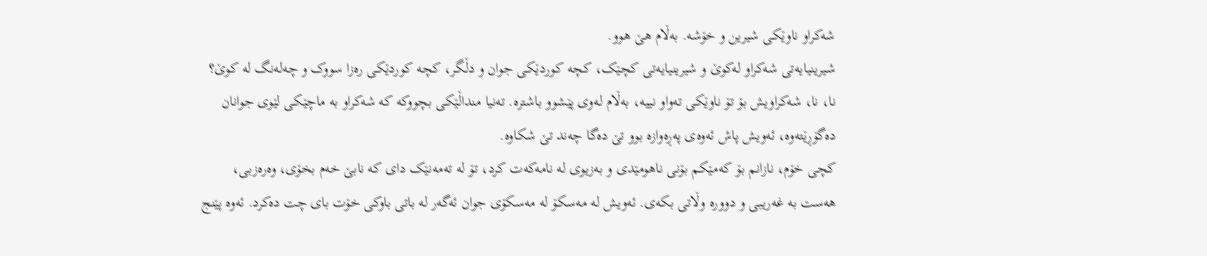شەکراو ناوێکی شیرین و خۆشە. بەڵام هێ هوو.
شیرینیایەتی شەکراو لەکوێ و شیرینیایەتی کچێک، کچە کوردێکی جوان و دڵگر، کچە کوردێکی رەزا سووک و چەلەنگ لە کوێ؟ نا، نا، شەکراویش بۆ تۆ ناوێکی تەواو نییە، بەڵام لەوی پێشوو باشترە. تەنیا منداڵێکی بچووکە کە شەکراو بە ماچێکی لێوی جوانان دەگۆڕێتەوە، ئەویش پاش ئەوەی پەڕەوازە بوو تێ دەگا چەند تێ شکاوە.
کچی خۆم، نازانم بۆ کەمێکم بۆنی ناهومێدی و بەزیوی لە نامەکەت کرد، تۆ لە تەمەنێک دای کە نابێ خەم بخۆی، وەرەزبی، هەست بە غەریبی و دوورە وڵاتی بکەی. ئەویش لە مەسکۆ لە مەسکۆی جوان ئەگەر لە باتی باوکی خۆت بای چت دەکرد. ئەوە پێنج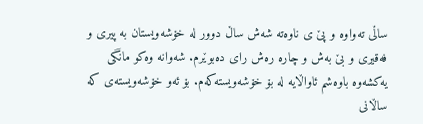ساڵی تەواوە و پێ ی ناوەتە شەش ساڵ دوور لە خۆشەویستان بە پیری و فەقیری و بێ بەش و چارە رەش رای دەبوێرم. شەوانە وەکو مانگی یەکشەوە باوەشم ئاواڵایە لە بۆ خۆشەویستەکەم. بۆ ئەو خۆشەویستەی کە ساڵانی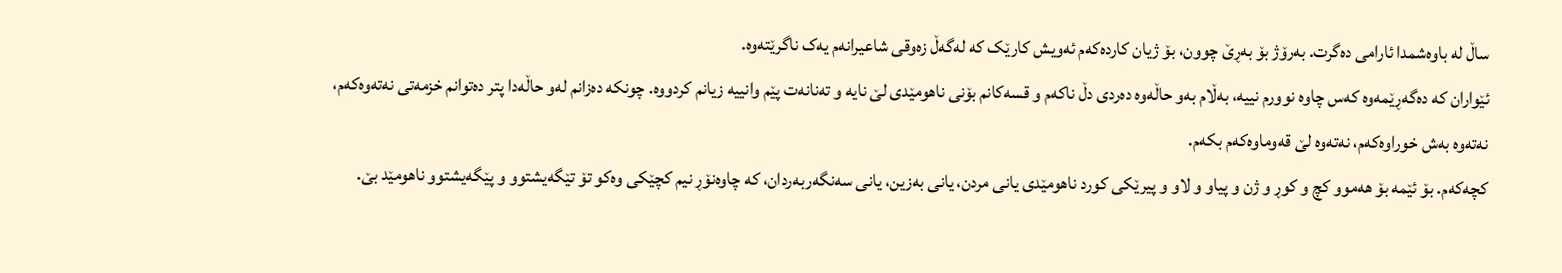ساڵ لە باوەشمدا ئارامی دەگرت. بەرۆژ بۆ بەڕێ چوون، بۆ ژیان کاردەکەم ئەویش کارێک کە لەگەڵ زەوقی شاعیرانەم یەک ناگرێتەوە.
ئێواران کە دەگەڕێمەوە کەس چاوە نوورم نییە، بەڵام بەو حاڵەوە دەردی دڵ ناکەم و قسەکانم بۆنی ناهومێدی لێ نایە و تەنانەت پێم وانییە زیانم کردووە. چونکە دەزانم لەو حاڵەدا پتر دەتوانم خزمەتی نەتەوەکەم، نەتەوە بەش خوراوەکەم، نەتەوە لێ قەوماوەکەم بکەم.
کچەکەم. بۆ ئێمە بۆ هەموو کچ و کوڕ و ژن و پیاو و لاو و پیرێکی کورد ناهومێدی یانی مردن، یانی بەزین، یانی سەنگەربەردان، کە چاوەنۆڕ نیم کچێکی وەکو تۆ تێگەیشتوو و پێگەیشتوو ناهومێد بێ.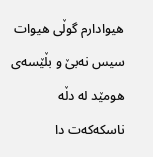هیوادارم گوڵی هیوات سیس نەبێ و بڵێسەی هومێد لە دڵە ناسکەکەت دا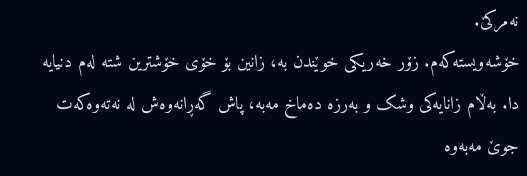نەمرکێ.
خۆشەویستەکەم. زۆر خەریکی خوێندن بە، زانین بۆ خۆی خۆشترین شتە لەم دنیایە دا. بەڵام زانایەکی وشک و بەرزە دەماخ مەبە، پاش گەڕانەوەش لە نەتەوەکەت جوێ مەبەوە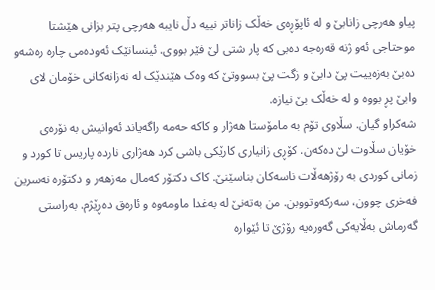پیاو هەرچی زانابێ و لە ئاپۆڕەی خەڵک زاناتر نییە دڵ نایبە هەرچی پتر بزانی هێشتا موحتاجی ئەو ژنە قەرەجە دەبی کە پار شتی لێ فێر بووی. ئینسانێک ئەودەمی چارە رەشەو دەبێ بەزەییت پێ دابێ و زگت پێ بسووتێ کە وەک هێندێک لە نەزانەکانی خۆمان لای وابێ پڕ بووە و لە خەڵک بێ نیازە.
شەکراو گیان. سڵاوی تۆم بە مامۆستا هەژار و کاکە حەمە راگەیاند ئەوانیش بە نۆرەی خۆیان سڵاوت لێ دەکەن. کۆڕی زانیاری کارێکی باشی کرد هەژاری ناردە پاریس تا کورد و زمانی کوردی بە رۆژهەڵات ناسەکان بناسێنێ. کاک دکتۆر کەمال مەزهەر و دکتۆرە نەسرین فەخری چوون، سەرکەوتووبن. من بەتەنێ لە بەغدا ماومەوە و ئارەق دەڕێژم. بەراستی گەرماش بەڵایەکی گەورەیە رۆژێ تا ئێوارە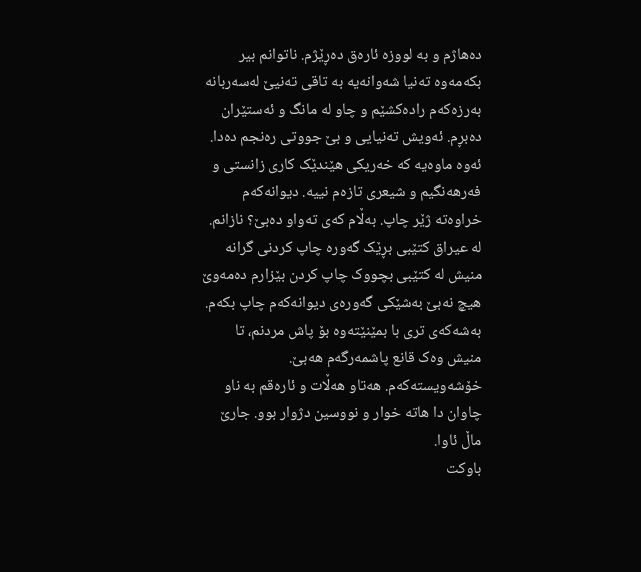دەهاژم و بە لووزە ئارەق دەڕێژم. ناتوانم بیر بکەمەوە تەنیا شەوانەیە بە تاقی تەنیێ لەسەربانە بەرزەکەم رادەکشێم و چاو لە مانگ و ئەستێران دەبڕم. ئەویش تەنیایی و بێ جووتی رەنجم دەدا.
ئەوە ماوەیە کە خەریکی هێندێک کاری زانستی و فەرهەنگیم و شیعری تازەم نییە. دیوانەکەم خراوەتە ژێر چاپ. بەڵام کەی تەواو دەبێ؟ نازانم. لە عیراق کتێبی بڕێک گەورە چاپ کردنی گرانە منیش لە کتێبی بچووک چاپ کردن بێزارم دەمەوێ هیچ نەبێ بەشێکی گەورەی دیوانەکەم چاپ بکەم. بەشەکەی تری با بمێنێتەوە بۆ پاش مردنم، تا منیش وەک قانع پاشمەرگەم هەبێ.
خۆشەویستەکەم. هەتاو هەڵات و ئارەقم بە ناو چاوان دا هاتە خوار و نووسین دژوار بوو. جارێ ماڵ ئاوا.
باوکت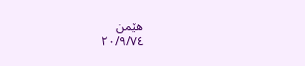هێمن
٢٠/٩/٧٤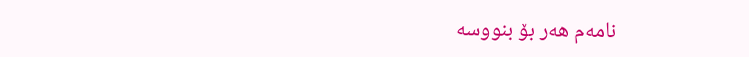نامەم هەر بۆ بنووسە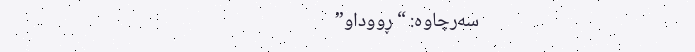سەرچاوە: “ڕووداو”